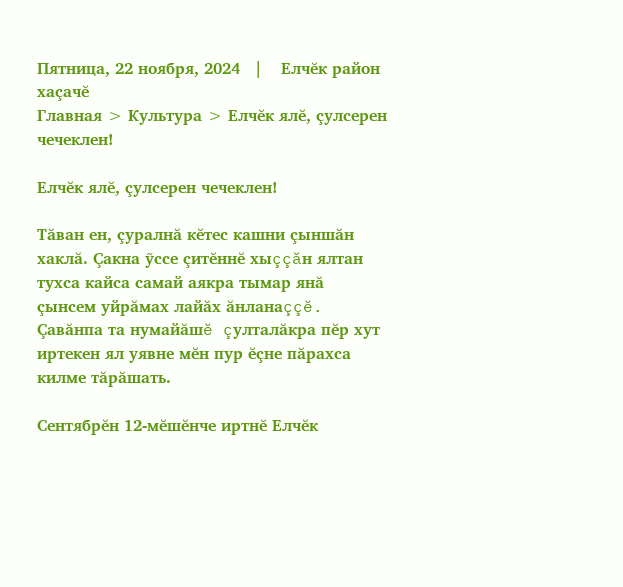Пятница, 22 ноября, 2024   |    Елчĕк район хаçачĕ
Главная > Культура > Елчĕк ялĕ, çулсерен чечеклен!

Елчĕк ялĕ, çулсерен чечеклен!

Тăван ен, çуралнă кĕтес кашни çыншăн хаклă. Çакна ỹссе çитĕннĕ хыççăн ялтан тухса кайса самай аякра тымар янă çынсем уйрăмах лайăх ăнланаççĕ. Çавăнпа та нумайăшĕ çулталăкра пĕр хут иртекен ял уявне мĕн пур ĕçне пăрахса килме тăрăшать.

Сентябрĕн 12-мĕшĕнче иртнĕ Елчĕк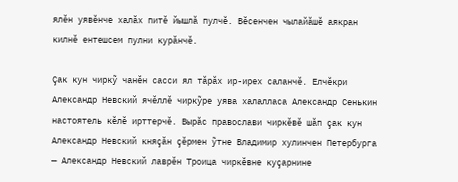ялĕн уявĕнче халăх питĕ йышлă пулчĕ. Вĕсенчен чылайăшĕ аякран килнĕ ентешсем пулни курăнчĕ.

Çак кун чиркỹ чанĕн сасси ял тăрăх ир-ирех саланчĕ. Елчĕкри Александр Невский ячĕллĕ чиркỹре уява халалласа Александр Сенькин настоятель кĕлĕ ирттерчĕ. Вырăс православи чиркĕвĕ шăп çак кун Александр Невский княçăн çĕрмен ỹтне Владимир хулинчен Петербурга — Александр Невский лаврĕн Троица чиркĕвне куçарнине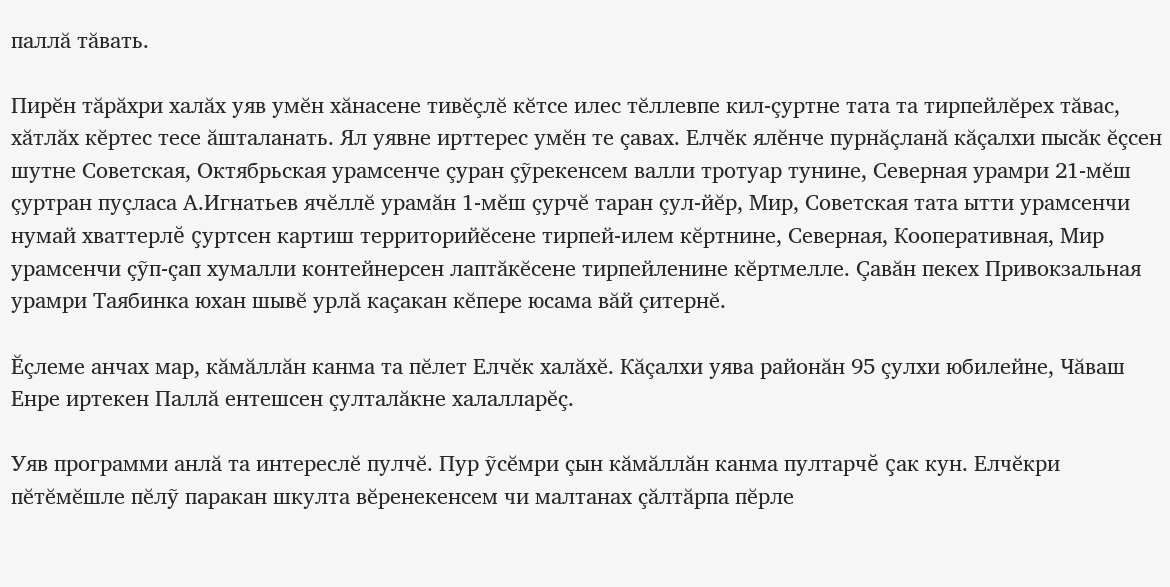паллă тăвать.

Пирĕн тăрăхри халăх уяв умĕн хăнасене тивĕçлĕ кĕтсе илес тĕллевпе кил-çуртне тата та тирпейлĕрех тăвас, хăтлăх кĕртес тесе ăшталанать. Ял уявне ирттерес умĕн те çавах. Елчĕк ялĕнче пурнăçланă кăçалхи пысăк ĕçсен шутне Советская, Октябрьская урамсенче çуран çỹрекенсем валли тротуар тунине, Северная урамри 21-мĕш çуртран пуçласа А.Игнатьев ячĕллĕ урамăн 1-мĕш çурчĕ таран çул-йĕр, Мир, Советская тата ытти урамсенчи нумай хваттерлĕ çуртсен картиш территорийĕсене тирпей-илем кĕртнине, Северная, Кооперативная, Мир урамсенчи çỹп-çап хумалли контейнерсен лаптăкĕсене тирпейленине кĕртмелле. Çавăн пекех Привокзальная урамри Таябинка юхан шывĕ урлă каçакан кĕпере юсама вăй çитернĕ.

Ĕçлеме анчах мар, кăмăллăн канма та пĕлет Елчĕк халăхĕ. Кăçалхи уява районăн 95 çулхи юбилейне, Чăваш Енре иртекен Паллă ентешсен çулталăкне халалларĕç.

Уяв программи анлă та интереслĕ пулчĕ. Пур ỹсĕмри çын кăмăллăн канма пултарчĕ çак кун. Елчĕкри пĕтĕмĕшле пĕлỹ паракан шкулта вĕренекенсем чи малтанах çăлтăрпа пĕрле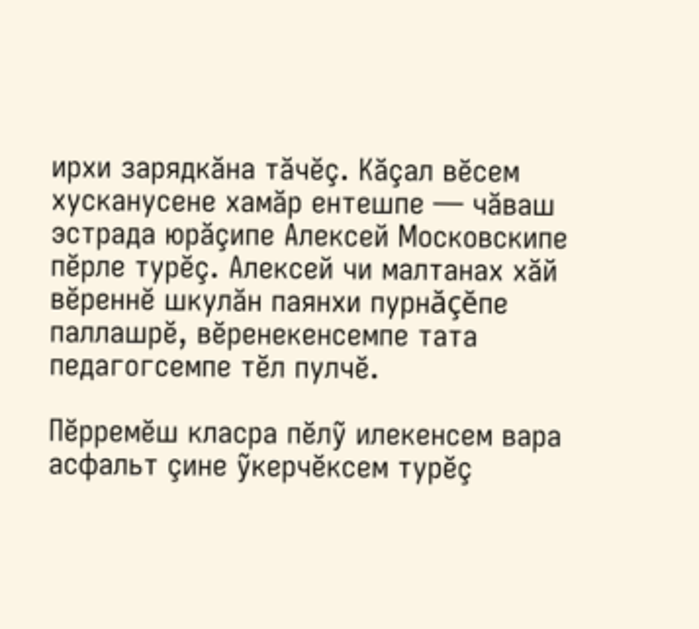ирхи зарядкăна тăчĕç. Кăçал вĕсем хусканусене хамăр ентешпе — чăваш эстрада юрăçипе Алексей Московскипе пĕрле турĕç. Алексей чи малтанах хăй вĕреннĕ шкулăн паянхи пурнăçĕпе паллашрĕ, вĕренекенсемпе тата педагогсемпе тĕл пулчĕ.

Пĕрремĕш класра пĕлỹ илекенсем вара асфальт çине ỹкерчĕксем турĕç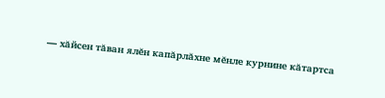— хăйсен тăван ялĕн капăрлăхне мĕнле курнине кăтартса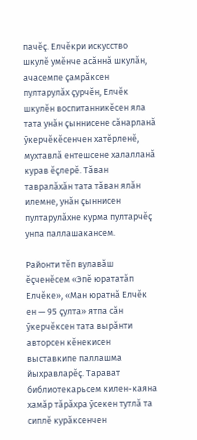пачĕç. Елчĕкри искусство шкулĕ умĕнче асăннă шкулăн, ачасемпе çамрăксен пултарулăх çурчĕн, Елчĕк шкулĕн воспитанникĕсен яла тата унăн çыннисене сăнарланă ỹкерчĕкĕсенчен хатĕрленĕ, мухтавлă ентешсене халалланă курав ĕçлерĕ. Тăван тавралăхăн тата тăван ялăн илемне, унăн çыннисен пултарулăхне курма пултарчĕç унпа паллашакансем.

Районти тĕп вулавăш ĕçченĕсем «Эпĕ юрататăп Елчĕке», «Ман юратнă Елчĕк ен — 95 çулта» ятпа сăн ỹкерчĕксен тата вырăнти авторсен кĕнекисен выставкипе паллашма йыхравларĕç. Тарават библиотекарьсем килен-каяна хамăр тăрăхра ỹсекен тутлă та сиплĕ курăксенчен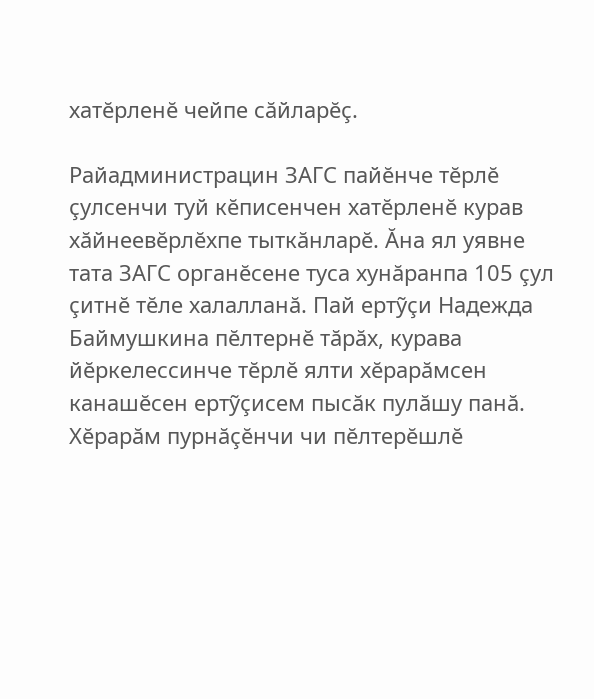хатĕрленĕ чейпе сăйларĕç.

Райадминистрацин ЗАГС пайĕнче тĕрлĕ çулсенчи туй кĕписенчен хатĕрленĕ курав хăйнеевĕрлĕхпе тыткăнларĕ. Ăна ял уявне тата ЗАГС органĕсене туса хунăранпа 105 çул çитнĕ тĕле халалланă. Пай ертỹçи Надежда Баймушкина пĕлтернĕ тăрăх, курава йĕркелессинче тĕрлĕ ялти хĕрарăмсен канашĕсен ертỹçисем пысăк пулăшу панă. Хĕрарăм пурнăçĕнчи чи пĕлтерĕшлĕ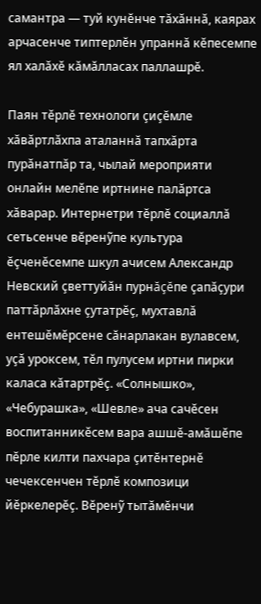самантра — туй кунĕнче тăхăннă, каярах арчасенче типтерлĕн упраннă кĕпесемпе ял халăхĕ кăмăлласах паллашрĕ.

Паян тĕрлĕ технологи çиçĕмле хăвăртлăхпа аталаннă тапхăрта пурăнатпăр та, чылай мероприяти онлайн мелĕпе иртнине палăртса хăварар. Интернетри тĕрлĕ социаллă сетьсенче вĕренỹпе культура ĕçченĕсемпе шкул ачисем Александр Невский çветтуйăн пурнăçĕпе çапăçури паттăрлăхне çутатрĕç, мухтавлă ентешĕмĕрсене сăнарлакан вулавсем, уçă уроксем, тĕл пулусем иртни пирки каласа кăтартрĕç. «Солнышко», «Чебурашка», «Шевле» ача сачĕсен воспитанникĕсем вара ашшĕ-амăшĕпе пĕрле килти пахчара çитĕнтернĕ чечексенчен тĕрлĕ композици йĕркелерĕç. Вĕренỹ тытăмĕнчи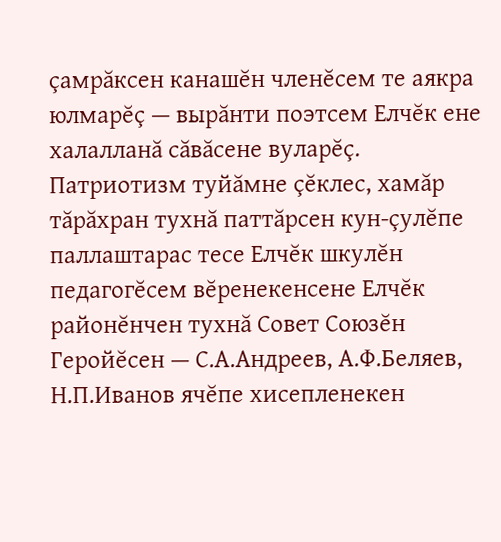çамрăксен канашĕн членĕсем те аякра юлмарĕç — вырăнти поэтсем Елчĕк ене халалланă сăвăсене вуларĕç. Патриотизм туйăмне çĕклес, хамăр тăрăхран тухнă паттăрсен кун-çулĕпе паллаштарас тесе Елчĕк шкулĕн педагогĕсем вĕренекенсене Елчĕк районĕнчен тухнă Совет Союзĕн Геройĕсен — С.А.Андреев, А.Ф.Беляев, Н.П.Иванов ячĕпе хисепленекен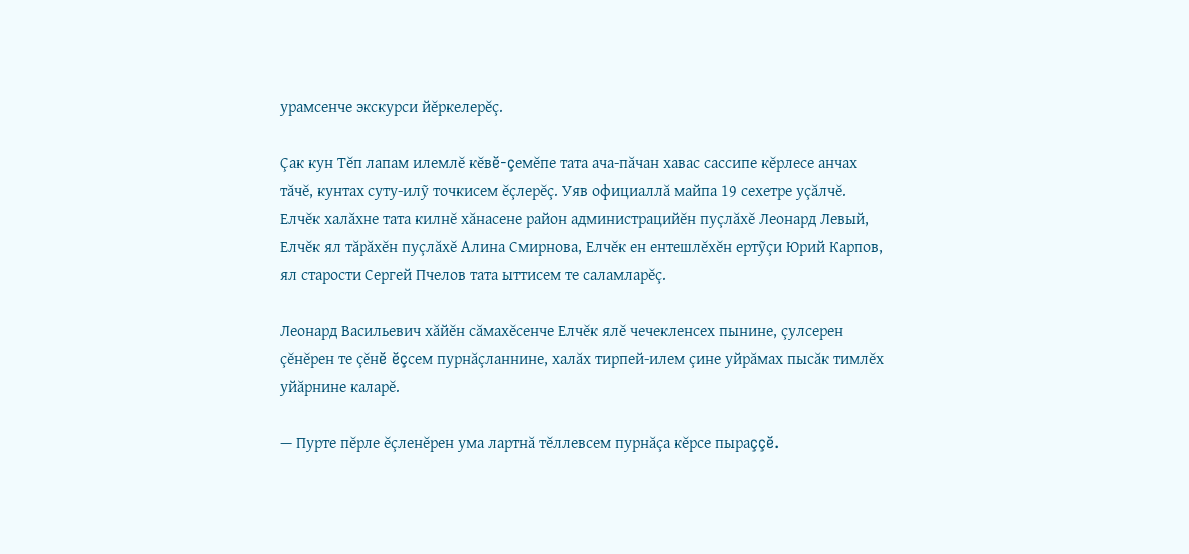урамсенче экскурси йĕркелерĕç.

Çак кун Тĕп лапам илемлĕ кĕвĕ-çемĕпе тата ача-пăчан хавас сассипе кĕрлесе анчах тăчĕ, кунтах суту-илỹ точкисем ĕçлерĕç. Уяв официаллă майпа 19 сехетре уçăлчĕ. Елчĕк халăхне тата килнĕ хăнасене район администрацийĕн пуçлăхĕ Леонард Левый, Елчĕк ял тăрăхĕн пуçлăхĕ Алина Смирнова, Елчĕк ен ентешлĕхĕн ертỹçи Юрий Карпов, ял старости Сергей Пчелов тата ыттисем те саламларĕç.

Леонард Васильевич хăйĕн сăмахĕсенче Елчĕк ялĕ чечекленсех пынине, çулсерен çĕнĕрен те çĕнĕ ĕçсем пурнăçланнине, халăх тирпей-илем çине уйрăмах пысăк тимлĕх уйăрнине каларĕ.

— Пурте пĕрле ĕçленĕрен ума лартнă тĕллевсем пурнăçа кĕрсе пыраççĕ.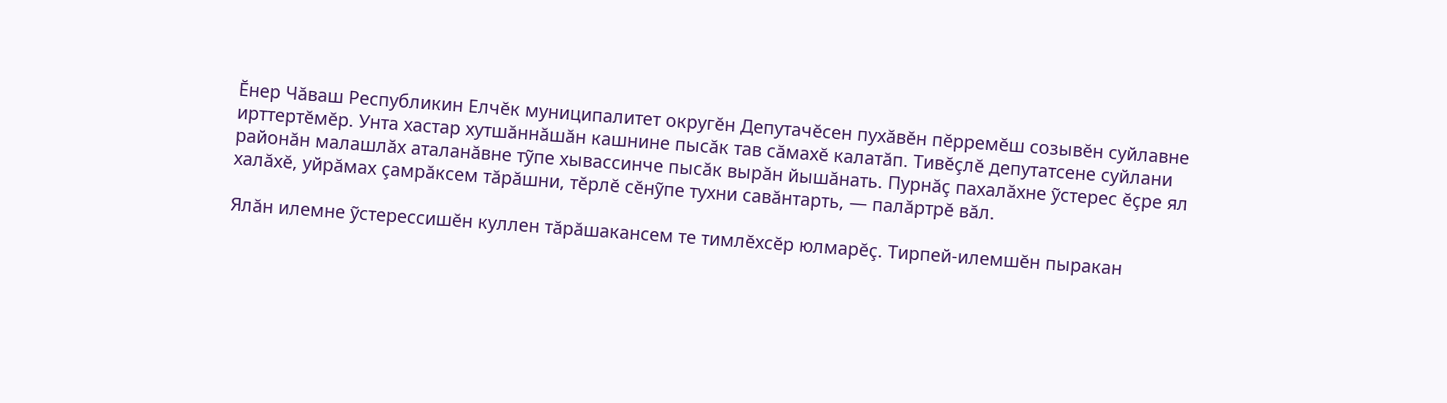Ĕнер Чăваш Республикин Елчĕк муниципалитет округĕн Депутачĕсен пухăвĕн пĕрремĕш созывĕн суйлавне ирттертĕмĕр. Унта хастар хутшăннăшăн кашнине пысăк тав сăмахĕ калатăп. Тивĕçлĕ депутатсене суйлани районăн малашлăх аталанăвне тỹпе хывассинче пысăк вырăн йышăнать. Пурнăç пахалăхне ỹстерес ĕçре ял халăхĕ, уйрăмах çамрăксем тăрăшни, тĕрлĕ сĕнỹпе тухни савăнтарть, — палăртрĕ вăл.

Ялăн илемне ỹстерессишĕн куллен тăрăшакансем те тимлĕхсĕр юлмарĕç. Тирпей-илемшĕн пыракан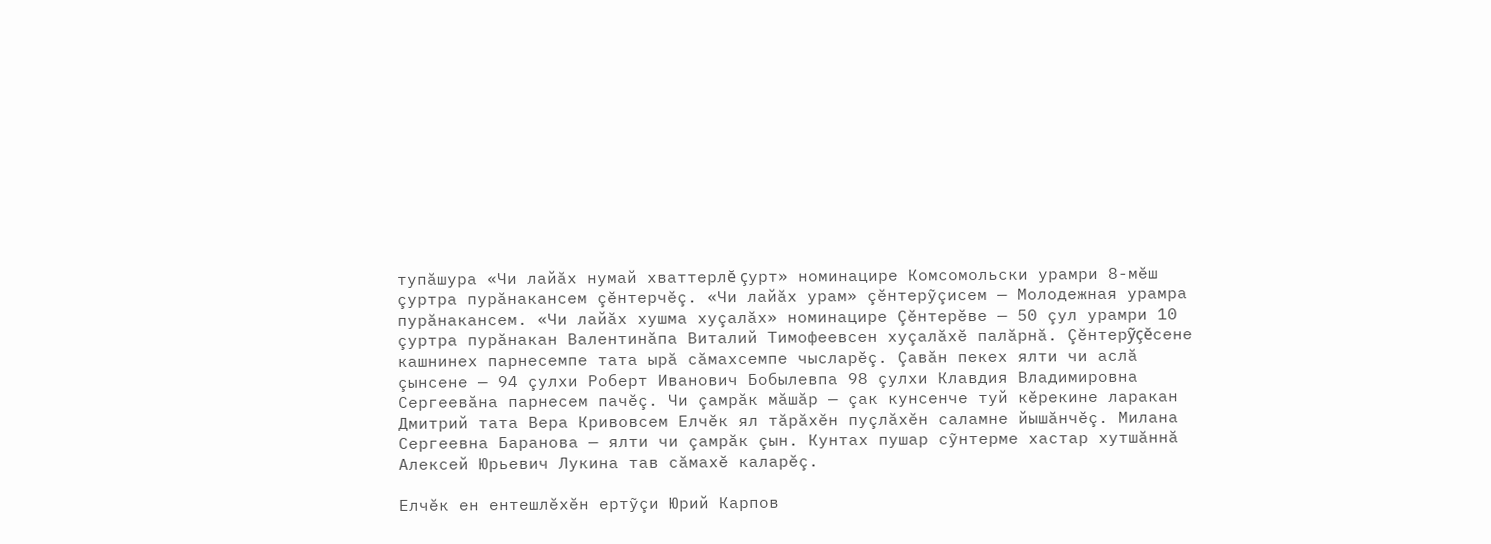тупăшура «Чи лайăх нумай хваттерлĕ çурт» номинацире Комсомольски урамри 8-мĕш çуртра пурăнакансем çĕнтерчĕç. «Чи лайăх урам» çĕнтерỹçисем — Молодежная урамра пурăнакансем. «Чи лайăх хушма хуçалăх» номинацире Çĕнтерĕве — 50 çул урамри 10 çуртра пурăнакан Валентинăпа Виталий Тимофеевсен хуçалăхĕ палăрнă. Çĕнтерỹçĕсене кашнинех парнесемпе тата ырă сăмахсемпе чысларĕç. Çавăн пекех ялти чи аслă çынсене — 94 çулхи Роберт Иванович Бобылевпа 98 çулхи Клавдия Владимировна Сергеевăна парнесем пачĕç. Чи çамрăк мăшăр — çак кунсенче туй кĕрекине ларакан Дмитрий тата Вера Кривовсем Елчĕк ял тăрăхĕн пуçлăхĕн саламне йышăнчĕç. Милана Сергеевна Баранова — ялти чи çамрăк çын. Кунтах пушар сỹнтерме хастар хутшăннă Алексей Юрьевич Лукина тав сăмахĕ каларĕç.

Елчĕк ен ентешлĕхĕн ертỹçи Юрий Карпов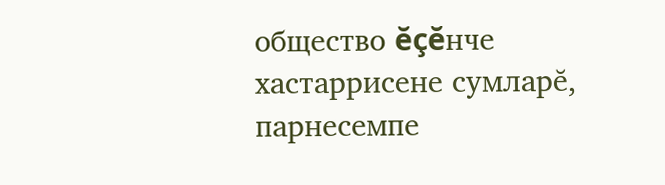общество ĕçĕнче хастаррисене сумларĕ, парнесемпе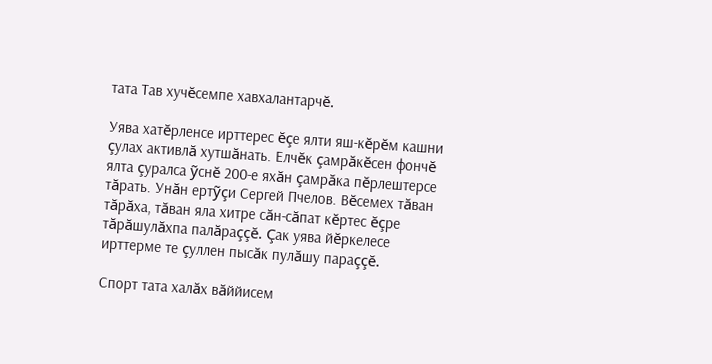тата Тав хучĕсемпе хавхалантарчĕ.

Уява хатĕрленсе ирттерес ĕçе ялти яш-кĕрĕм кашни çулах активлă хутшăнать. Елчĕк çамрăкĕсен фончĕ ялта çуралса ỹснĕ 200-е яхăн çамрăка пĕрлештерсе тăрать. Унăн ертỹçи Сергей Пчелов. Вĕсемех тăван тăрăха, тăван яла хитре сăн-сăпат кĕртес ĕçре тăрăшулăхпа палăраççĕ. Çак уява йĕркелесе ирттерме те çуллен пысăк пулăшу параççĕ.

Спорт тата халăх вăййисем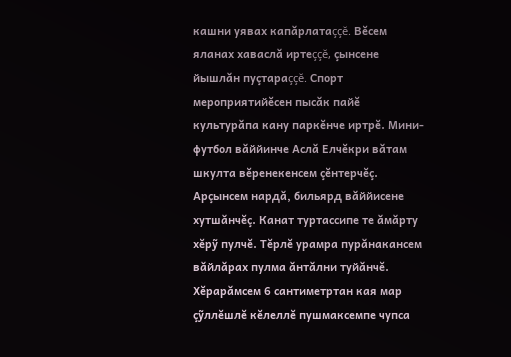кашни уявах капăрлатаççĕ. Вĕсем яланах хаваслă иртеççĕ, çынсене йышлăн пуçтараççĕ. Спорт мероприятийĕсен пысăк пайĕ культурăпа кану паркĕнче иртрĕ. Мини-футбол вăййинче Аслă Елчĕкри вăтам шкулта вĕренекенсем çĕнтерчĕç. Арçынсем нардă, бильярд вăййисене хутшăнчĕç. Канат туртассипе те ăмăрту хĕрỹ пулчĕ. Тĕрлĕ урамра пурăнакансем вăйлăрах пулма ăнтăлни туйăнчĕ. Хĕрарăмсем 6 сантиметртан кая мар çỹллĕшлĕ кĕлеллĕ пушмаксемпе чупса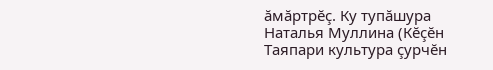ăмăртрĕç. Ку тупăшура Наталья Муллина (Кĕçĕн Таяпари культура çурчĕн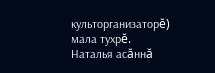культорганизаторĕ) мала тухрĕ. Наталья асăннă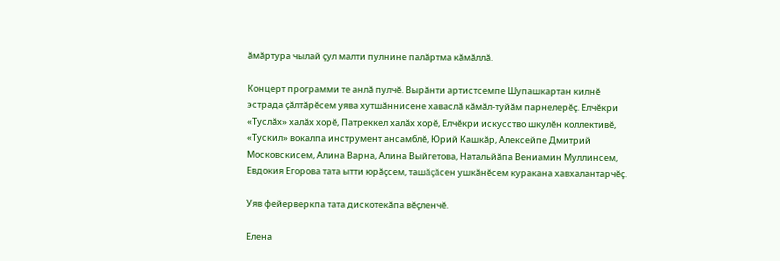ăмăртура чылай çул малти пулнине палăртма кăмăллă.

Концерт программи те анлă пулчĕ. Вырăнти артистсемпе Шупашкартан килнĕ эстрада çăлтăрĕсем уява хутшăннисене хаваслă кăмăл-туйăм парнелерĕç. Елчĕкри «Туслăх» халăх хорĕ, Патреккел халăх хорĕ, Елчĕкри искусство шкулĕн коллективĕ, «Тускил» вокалпа инструмент ансамблĕ, Юрий Кашкăр, Алексейпе Дмитрий Московскисем, Алина Варна, Алина Выйгетова, Натальйăпа Вениамин Муллинсем, Евдокия Егорова тата ытти юрăçсем, ташăçăсен ушкăнĕсем куракана хавхалантарчĕç.

Уяв фейерверкпа тата дискотекăпа вĕçленчĕ.

Елена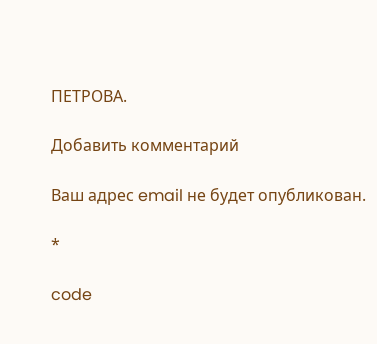ПЕТРОВА.

Добавить комментарий

Ваш адрес email не будет опубликован.

*

code